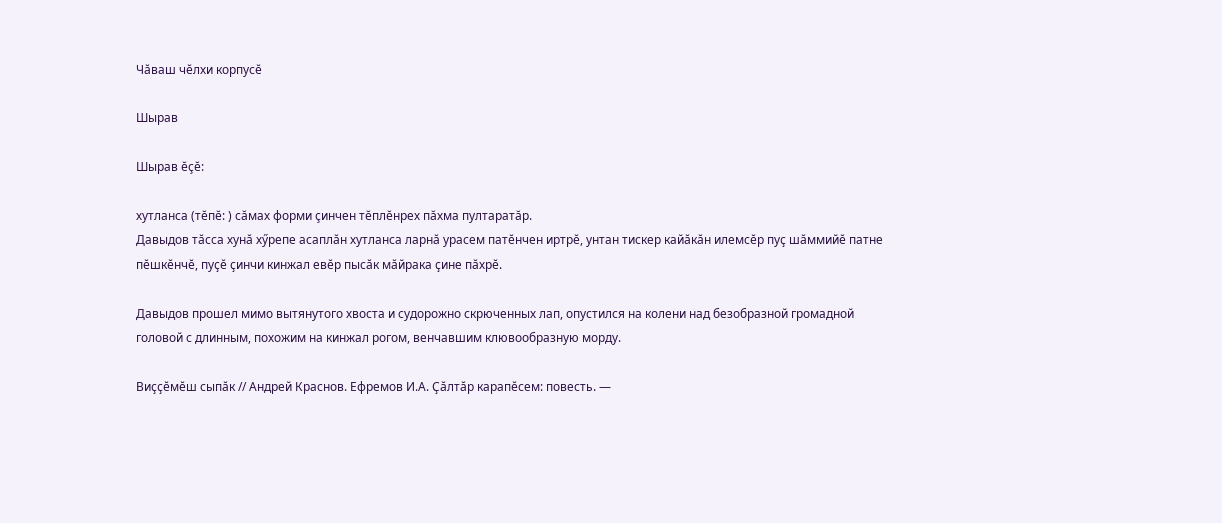Чӑваш чӗлхи корпусӗ

Шырав

Шырав ĕçĕ:

хутланса (тĕпĕ: ) сăмах форми çинчен тĕплĕнрех пăхма пултаратăр.
Давыдов тӑсса хунӑ хӳрепе асаплӑн хутланса ларнӑ урасем патӗнчен иртрӗ, унтан тискер кайӑкӑн илемсӗр пуҫ шӑммийӗ патне пӗшкӗнчӗ, пуҫӗ ҫинчи кинжал евӗр пысӑк мӑйрака ҫине пӑхрӗ.

Давыдов прошел мимо вытянутого хвоста и судорожно скрюченных лап, опустился на колени над безобразной громадной головой с длинным, похожим на кинжал рогом, венчавшим клювообразную морду.

Виҫҫӗмӗш сыпӑк // Андрей Краснов. Ефремов И.А. Ҫӑлтӑр карапӗсем: повесть. —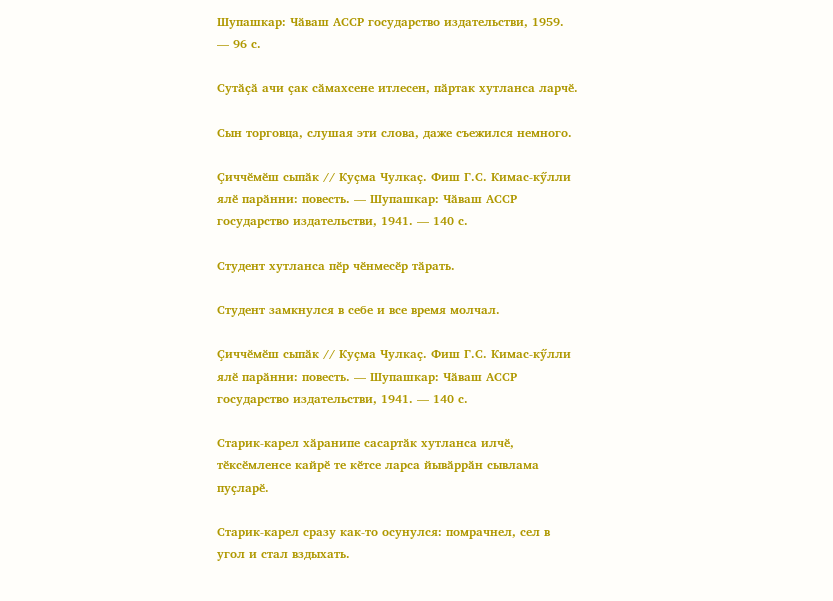Шупашкар: Чӑваш АССР государство издательстви, 1959. — 96 с.

Сутӑҫӑ ачи ҫак сӑмахсене итлесен, пӑртак хутланса ларчӗ.

Сын торговца, слушая эти слова, даже съежился немного.

Ҫиччӗмӗш сыпӑк // Куҫма Чулкаҫ. Фиш Г.С. Кимас-кӳлли ялӗ парӑнни: повесть. — Шупашкар: Чӑваш АССР государство издательстви, 1941. — 140 с.

Студент хутланса пӗр чӗнмесӗр тӑрать.

Студент замкнулся в себе и все время молчал.

Ҫиччӗмӗш сыпӑк // Куҫма Чулкаҫ. Фиш Г.С. Кимас-кӳлли ялӗ парӑнни: повесть. — Шупашкар: Чӑваш АССР государство издательстви, 1941. — 140 с.

Старик-карел хӑранипе сасартӑк хутланса илчӗ, тӗксӗмленсе кайрӗ те кӗтсе ларса йывӑррӑн сывлама пуҫларӗ.

Старик-карел сразу как-то осунулся: помрачнел, сел в угол и стал вздыхать.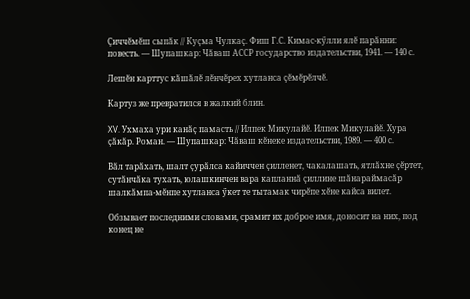Ҫиччӗмӗш сыпӑк // Куҫма Чулкаҫ. Фиш Г.С. Кимас-кӳлли ялӗ парӑнни: повесть. — Шупашкар: Чӑваш АССР государство издательстви, 1941. — 140 с.

Лешӗн карттус кӑшӑлӗ лӗнчӗрех хутланса ҫӗмӗрӗлчӗ.

Картуз же превратился в жалкий блин.

XV. Ухмаха ури канӑҫ памасть // Илпек Микулайӗ. Илпек Микулайӗ. Хура ҫӑкӑр. Роман. — Шупашкар: Чӑваш кӗнеке издательстви, 1989. — 400 с.

Вӑл тарӑхать, шалт ҫурӑлса кайиччен ҫилленет, чакалашать, ятлӑхне ҫӗртет, сутӑнчӑка тухать, юлашкинчен вара капланнӑ ҫиллине шӑнараймасӑр шалкӑмпа-мӗнпе хутланса ӳкет те тытамак чирӗпе хӗне кайса вилет.

Обзывает последними словами, срамит их доброе имя, доносит на них, под конец не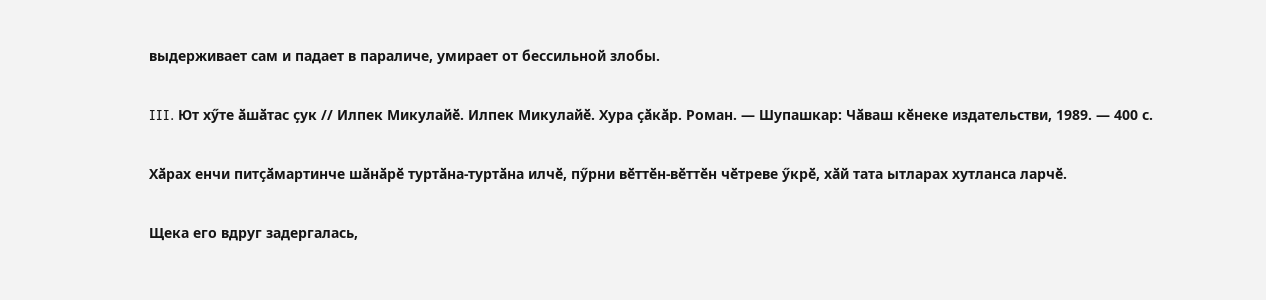выдерживает сам и падает в параличе, умирает от бессильной злобы.

III. Ют хӳте ӑшӑтас ҫук // Илпек Микулайӗ. Илпек Микулайӗ. Хура ҫӑкӑр. Роман. — Шупашкар: Чӑваш кӗнеке издательстви, 1989. — 400 с.

Хӑрах енчи питҫӑмартинче шӑнӑрӗ туртӑна-туртӑна илчӗ, пӳрни вӗттӗн-вӗттӗн чӗтреве ӳкрӗ, хӑй тата ытларах хутланса ларчӗ.

Щека его вдруг задергалась,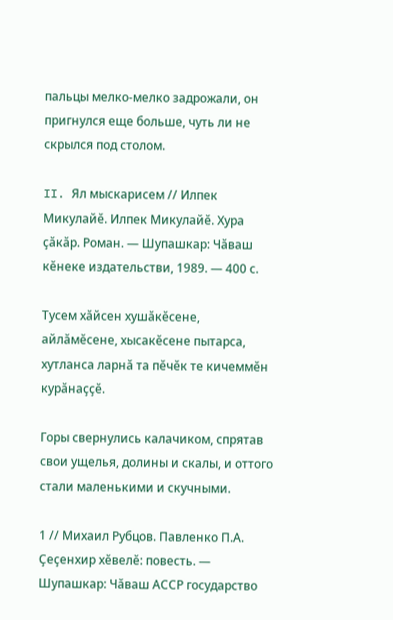пальцы мелко-мелко задрожали, он пригнулся еще больше, чуть ли не скрылся под столом.

II. Ял мыскарисем // Илпек Микулайӗ. Илпек Микулайӗ. Хура ҫӑкӑр. Роман. — Шупашкар: Чӑваш кӗнеке издательстви, 1989. — 400 с.

Тусем хӑйсен хушӑкӗсене, айлӑмӗсене, хысакӗсене пытарса, хутланса ларнӑ та пӗчӗк те кичеммӗн курӑнаҫҫӗ.

Горы свернулись калачиком, спрятав свои ущелья, долины и скалы, и оттого стали маленькими и скучными.

1 // Михаил Рубцов. Павленко П.А. Ҫеҫенхир хӗвелӗ: повесть. — Шупашкар: Чӑваш АССР государство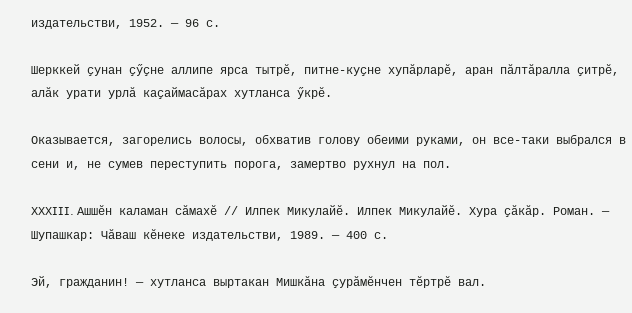издательстви, 1952. — 96 с.

Шерккей ҫунан ҫӳҫне аллипе ярса тытрӗ, питне-куҫне хупӑрларӗ, аран пӑлтӑралла ҫитрӗ, алӑк урати урлӑ каҫаймасӑрах хутланса ӳкрӗ.

Оказывается, загорелись волосы, обхватив голову обеими руками, он все-таки выбрался в сени и, не сумев переступить порога, замертво рухнул на пол.

ХХХIII. Ашшӗн каламан сӑмахӗ // Илпек Микулайӗ. Илпек Микулайӗ. Хура ҫӑкӑр. Роман. — Шупашкар: Чӑваш кӗнеке издательстви, 1989. — 400 с.

Эй, гражданин! — хутланса выртакан Мишкӑна ҫурӑмӗнчен тӗртрӗ вал.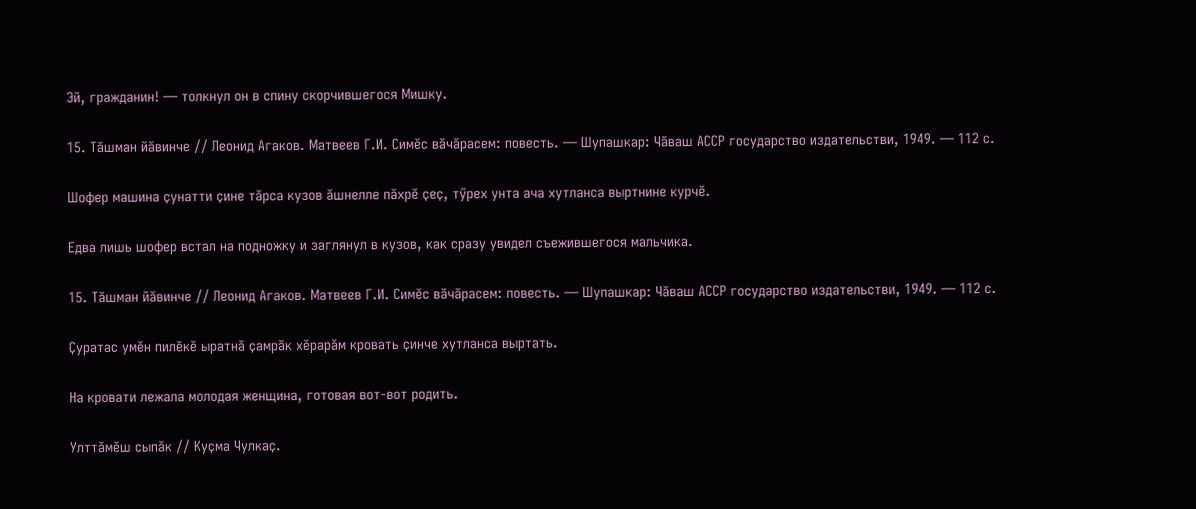Эй, гражданин! — толкнул он в спину скорчившегося Мишку.

15. Тӑшман йӑвинче // Леонид Агаков. Матвеев Г.И. Симӗс вӑчӑрасем: повесть. — Шупашкар: Чӑваш АССР государство издательстви, 1949. — 112 с.

Шофер машина ҫунатти ҫине тӑрса кузов ӑшнелле пӑхрӗ ҫеҫ, тӳрех унта ача хутланса выртнине курчӗ.

Едва лишь шофер встал на подножку и заглянул в кузов, как сразу увидел съежившегося мальчика.

15. Тӑшман йӑвинче // Леонид Агаков. Матвеев Г.И. Симӗс вӑчӑрасем: повесть. — Шупашкар: Чӑваш АССР государство издательстви, 1949. — 112 с.

Ҫуратас умӗн пилӗкӗ ыратнӑ ҫамрӑк хӗрарӑм кровать ҫинче хутланса выртать.

На кровати лежала молодая женщина, готовая вот-вот родить.

Улттӑмӗш сыпӑк // Куҫма Чулкаҫ.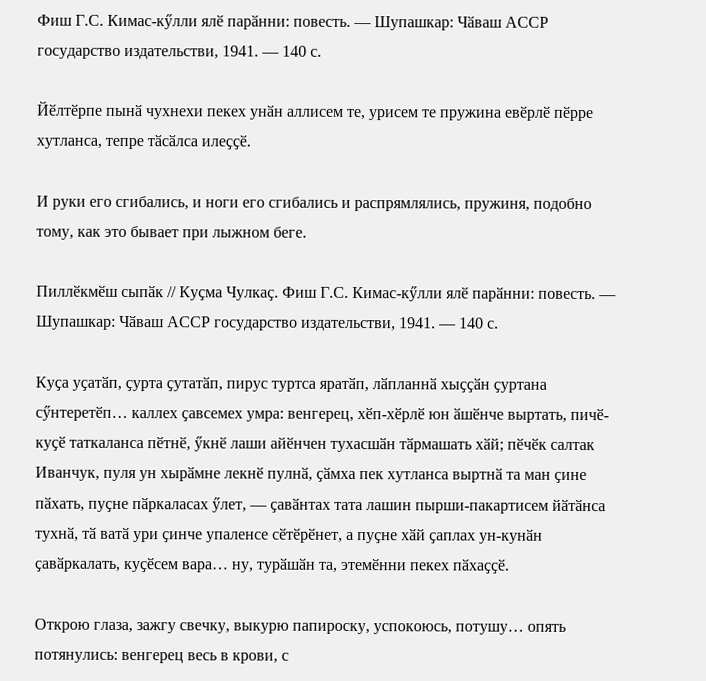Фиш Г.С. Кимас-кӳлли ялӗ парӑнни: повесть. — Шупашкар: Чӑваш АССР государство издательстви, 1941. — 140 с.

Йӗлтӗрпе пынӑ чухнехи пекех унӑн аллисем те, урисем те пружина евӗрлӗ пӗрре хутланса, тепре тӑсӑлса илеҫҫӗ.

И руки его сгибались, и ноги его сгибались и распрямлялись, пружиня, подобно тому, как это бывает при лыжном беге.

Пиллӗкмӗш сыпӑк // Куҫма Чулкаҫ. Фиш Г.С. Кимас-кӳлли ялӗ парӑнни: повесть. — Шупашкар: Чӑваш АССР государство издательстви, 1941. — 140 с.

Куҫа уҫатӑп, ҫурта ҫутатӑп, пирус туртса яратӑп, лӑпланнӑ хыҫҫӑн ҫуртана сӳнтеретӗп… каллех ҫавсемех умра: венгерец, хӗп-хӗрлӗ юн ӑшӗнче выртать, пичӗ-куҫӗ таткаланса пӗтнӗ, ӳкнӗ лаши айӗнчен тухасшӑн тӑрмашать хӑй; пӗчӗк салтак Иванчук, пуля ун хырӑмне лекнӗ пулнӑ, ҫӑмха пек хутланса выртнӑ та ман ҫине пӑхать, пуҫне пӑркаласах ӳлет, — ҫавӑнтах тата лашин пырши-пакартисем йӑтӑнса тухнӑ, тӑ ватӑ ури ҫинче упаленсе сӗтӗрӗнет, а пуҫне хӑй ҫаплах ун-кунӑн ҫавӑркалать, куҫӗсем вара… ну, турӑшӑн та, этемӗнни пекех пӑхаҫҫӗ.

Открою глаза, зажгу свечку, выкурю папироску, успокоюсь, потушу… опять потянулись: венгерец весь в крови, с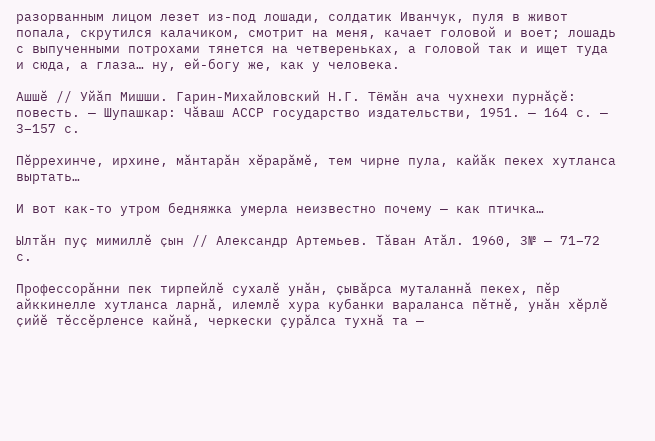разорванным лицом лезет из-под лошади, солдатик Иванчук, пуля в живот попала, скрутился калачиком, смотрит на меня, качает головой и воет; лошадь с выпученными потрохами тянется на четвереньках, а головой так и ищет туда и сюда, а глаза… ну, ей-богу же, как у человека.

Ашшӗ // Уйӑп Мишши. Гарин-Михайловский Н.Г. Тёмӑн ача чухнехи пурнӑҫӗ: повесть. — Шупашкар: Чӑваш АССР государство издательстви, 1951. — 164 с. — 3–157 с.

Пӗррехинче, ирхине, мӑнтарӑн хӗрарӑмӗ, тем чирне пула, кайӑк пекех хутланса выртать…

И вот как-то утром бедняжка умерла неизвестно почему — как птичка…

Ылтӑн пуҫ мимиллӗ ҫын // Александр Артемьев. Тӑван Атӑл. 1960, 3№ — 71–72 с.

Профессорӑнни пек тирпейлӗ сухалӗ унӑн, ҫывӑрса муталаннӑ пекех, пӗр айккинелле хутланса ларнӑ, илемлӗ хура кубанки вараланса пӗтнӗ, унӑн хӗрлӗ ҫийӗ тӗссӗрленсе кайнӑ, черкески ҫурӑлса тухнӑ та —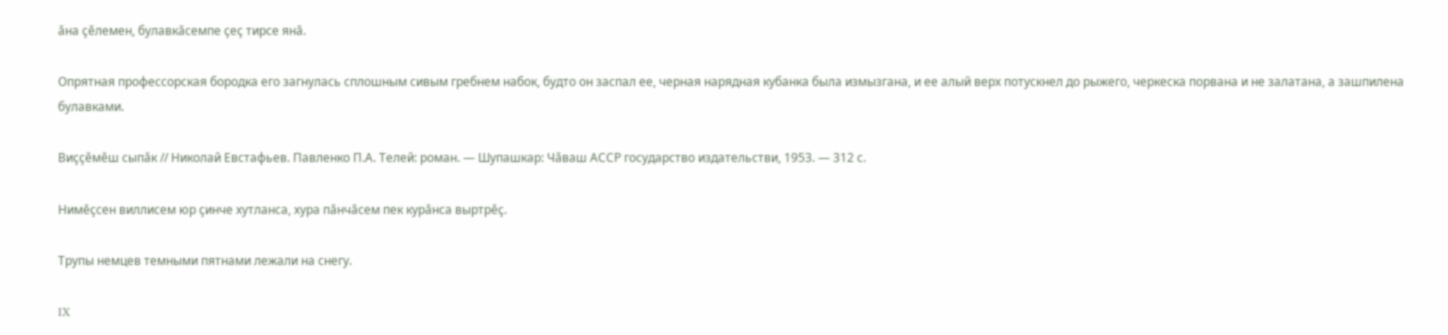ӑна ҫӗлемен, булавкӑсемпе ҫеҫ тирсе янӑ.

Опрятная профессорская бородка его загнулась сплошным сивым гребнем набок, будто он заспал ее, черная нарядная кубанка была измызгана, и ее алый верх потускнел до рыжего, черкеска порвана и не залатана, а зашпилена булавками.

Виҫҫӗмӗш сыпӑк // Николай Евстафьев. Павленко П.А. Телей: роман. — Шупашкар: Чӑваш АССР государство издательстви, 1953. — 312 с.

Нимӗҫсен виллисем юр ҫинче хутланса, хура пӑнчӑсем пек курӑнса выртрӗҫ.

Трупы немцев темными пятнами лежали на снегу.

IX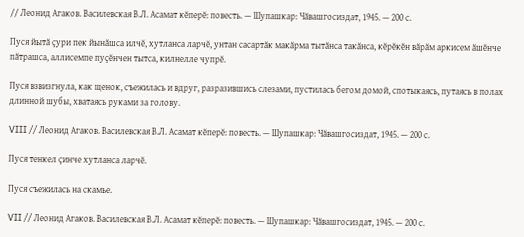// Леонид Агаков. Василевская В.Л. Асамат кӗперӗ: повесть. — Шупашкар: Чӑвашгосиздат, 1945. — 200 с.

Пуся йытӑ ҫури пек йынӑшса илчӗ, хутланса ларчӗ, унтан сасартӑк макӑрма тытӑнса такӑнса, кӗрӗкӗн вӑрӑм аркисем ӑшӗнче пӑтрашса, аллисемпе пуҫӗнчен тытса, килнелле чупрӗ.

Пуся взвизгнула, как щенок, съежилась и вдруг, разразившись слезами, пустилась бегом домой, спотыкаясь, путаясь в полах длинной шубы, хватаясь руками за голову.

VIII // Леонид Агаков. Василевская В.Л. Асамат кӗперӗ: повесть. — Шупашкар: Чӑвашгосиздат, 1945. — 200 с.

Пуся тенкел ҫинче хутланса ларчӗ.

Пуся съежилась на скамье.

VII // Леонид Агаков. Василевская В.Л. Асамат кӗперӗ: повесть. — Шупашкар: Чӑвашгосиздат, 1945. — 200 с.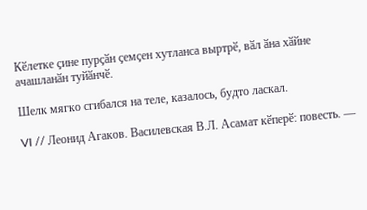Кӗлетке ҫине пурҫӑн ҫемҫен хутланса выртрӗ, вӑл ӑна хӑйне ачашланӑн туйӑнчӗ.

Шелк мягко сгибался на теле, казалось, будто ласкал.

VI // Леонид Агаков. Василевская В.Л. Асамат кӗперӗ: повесть. —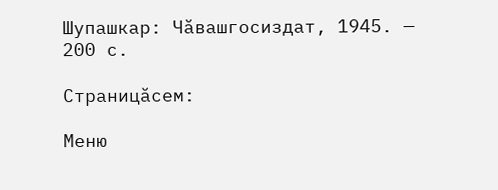Шупашкар: Чӑвашгосиздат, 1945. — 200 с.

Страницăсем:

Меню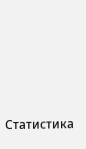Статистика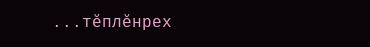...тĕплӗнрех